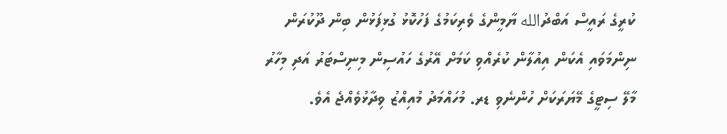ކުރީގެ ރައީސް އަބްދުالله ޔާމީންގެ ވެރިކަމުގެ ފަހުކޮޅު ގުޅިފަޅުން ބިން ދޫކުރަން ނިންމަވައި އެކަން އިއުލާން ކުރެއްވި ކަމަށް އޭރުގެ ހައުސިން މިނިސްޓަރު އަދި މިހާރު މާލޭ ސިޓީގެ މޭޔަރަކަށް ހުންނެވި ޑރ. މުހައްމަދު މުއިއްޒު ވިދާޅުވެއްޖެ އެވެ.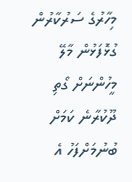މިހާރުގެ ސަރުކާރުން ގުޅޮފަޅުން މާލޭ މީހުންނަށް ގޯތި ދޫކުރާނެ ކަމަށް ބުނުމަށްފަހު އެ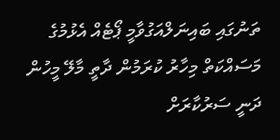ތަނުގައި ބައިނަލްއަގުވާމީ ޕޯޓެއް އެޅުމުގެ މަސައްކަތް މިހާރު ކުރަމުން ދާތީ މާލޭ މީހުން ދަނީ ސަރުކާރަށް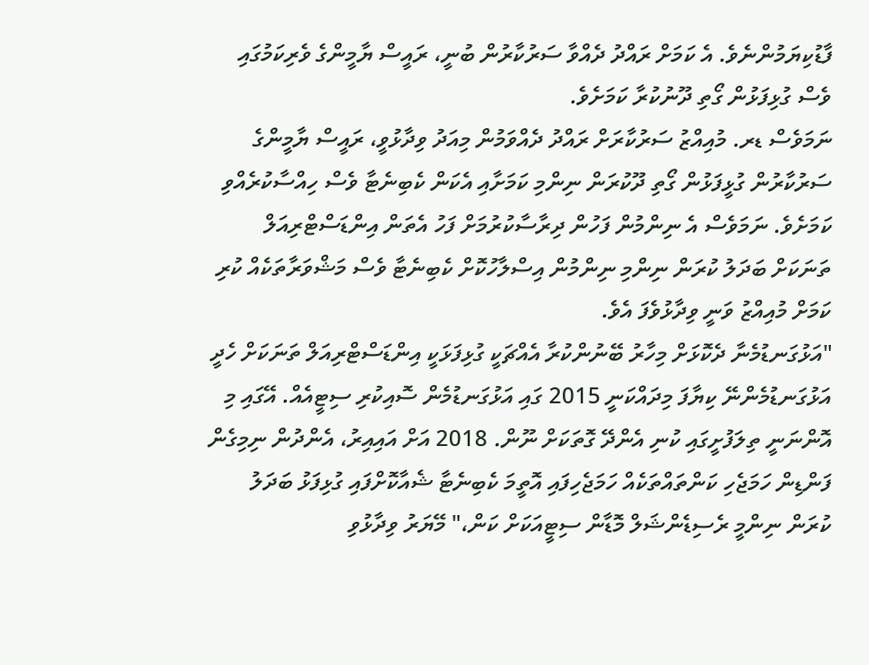ފާޑުކިޔަމުންނެވެ. އެ ކަމަށް ރައްދު ދެއްވާ ސަރުކާރުން ބުނީ، ރައީސް ޔާމީންގެ ވެރިކަމުގައި ވެސް ގުޅިފަޅުން ގޯތި ދޫނުކުރާ ކަމަށެވެ.
ނަމަވެސް ޑރ. މުއިއްޒު ސަރުކާރަށް ރައްދު ދެއްވަމުން މިއަދު ވިދާޅުވީ، ރައީސް ޔާމީންގެ ސަރުކާރުން ގުޅީފަޅުން ގޯތި ދޫކުރަން ނިންމި ކަމަށާއި އެކަން ކެބިނެޓާ ވެސް ހިއްސާކުރެއްވި ކަމަށެވެ. ނަމަވެސް އެ ނިންމުން ފަހުން ދިރާސާކުރުމަށް ފަހު އެތަން އިންޑަސްޓްރިއަލް ތަނަކަށް ބަދަލު ކުރަން ނިންމި ނިންމުން އިސްލާހުކޮށް ކެބިނެޓާ ވެސް މަޝްވަރާތަކެއް ކުރި ކަމަށް މުއިއްޒު ވަނީ ވިދާޅުވެފަ އެވެ.
"އަޅުގަނޑުމެނާ ދެކޮޅަށް މިހާރު ބޭނުންކުރާ އެއްޗަކީ ގުޅިފަޅަކީ އިންޑަސްޓްރިއަލް ތަނަކަށް ހެދީ އަޅުގަނޑުމެންނޭ ކިޔާފަ މިދައްކަނީ 2015 ގައި އަޅުގަނޑުމެން ސޮއިކުރި ސިޓީއެއް. އޭގައި މި އޮންނަނީ ތިލަފުށީގައި ކުނި އެންދޭ ގޮތަކަށް ނޫން. 2018 އަށް އައިއިރު، އެންދުން ނިމިގެން ފަންޑިން ހަމަޖެހި ކަންތައްތަކެއް ހަމަޖެހިފައި އޮތީމަ ކެބިނެޓާ ޝެއާކޮށްފައި ގުޅިފަޅު ބަދަލު ކުރަން ނިންމީ ރެސިޑެންޝަލް މޮޑާން ސިޓީއަކަށް ކަން،" މޭޔަރު ވިދާޅުވި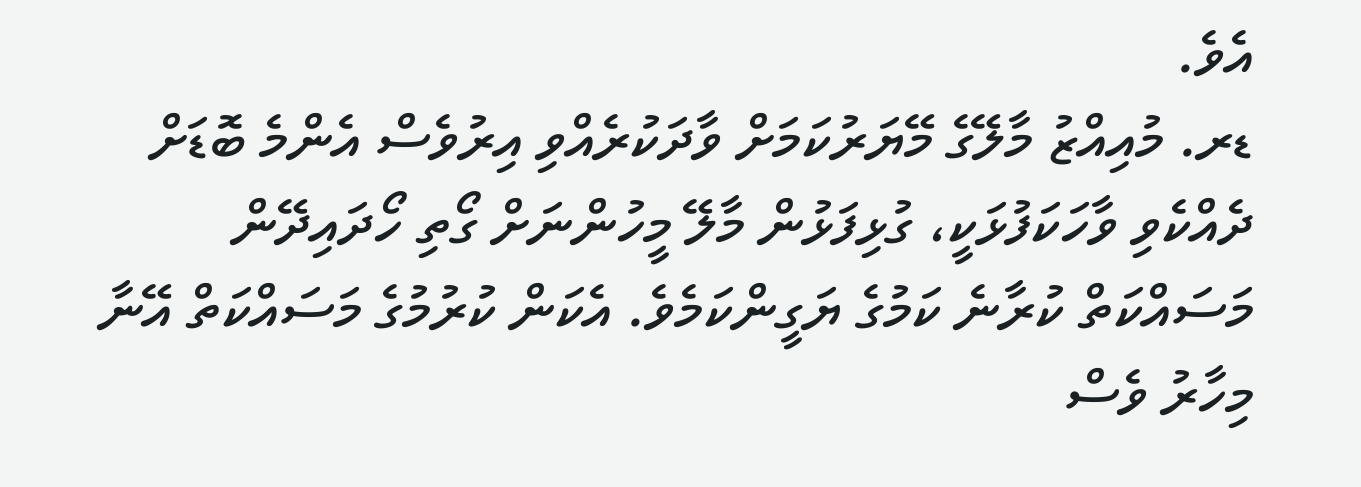އެވެ.
ޑރ. މުއިއްޒު މާލޭގެ މޭޔަރުކަމަށް ވާދަކުރެއްވި އިރުވެސް އެންމެ ބޮޑަށް ދެއްކެވި ވާހަކަފުޅަކީ، ގުޅިފަޅުން މާލޭ މީހުންނަށް ގޯތި ހޯދައިދޭން މަސައްކަތް ކުރާނެ ކަމުގެ ޔަގީންކަމެވެ. އެކަން ކުރުމުގެ މަސައްކަތް އޭނާ މިހާރު ވެސް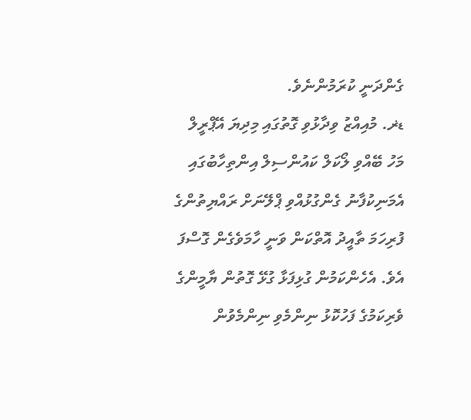ގެންދަނީ ކުރަމުންނެވެ.
ޑޜ. މުއިއްޒު ވިދާޅުވި ގޮތުގައި މިދިޔަ އޭޕްރީލް މަހު ބޭއްވި ލޯކަލް ކައުންސިލް އިންތިހާބުގައި އެމަނިކުފާނު ގެންގުޅުއްވި ޕްލޭނަށް ރައްޔިތުންގެ ފުރިހަމަ ތާއީދު އޮތްކަން ވަނީ ހާމަވެގެން ގޮސްފަ އެވެ. އެހެންކަމުން ގުޅިފަޅާ ގުޅޭ ގޮތުން ޔާމީންގެ ވެރިކަމުގެ ފަހުކޮޅު ނިންމެވި ނިންމެވުން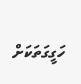ހަގީގަތަކަށް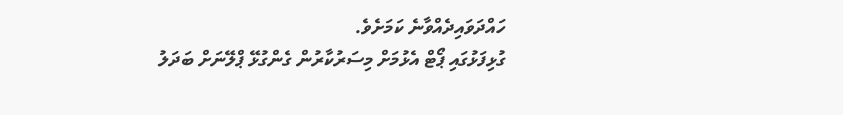ހައްދަވައިދެއްވާނެ ކަމަށެވެ.
ގުޅިފަޅުގައި ޕޯޓް އެޅުމަށް މިސަރުކާރުން ގެންގުޅޭ ޕްލޭނަށް ބަދަލު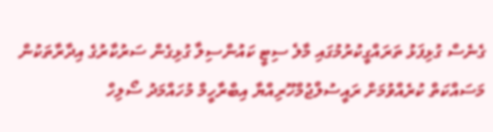ގެނެސް ގުޅިފަޅު ތަރައްގީކުރުމުގައި މާލެ ސިޓީ ކައުންސިލާ ގުޅިގެން ސަރުކާރުގެ އިދާރާތަކުން މަސައްކަތް ކުރެއްވުމަށް ރައީސުލްޖުމްހޫރިއްޔާ އިބްރާހީމް މުހައްމަދު ސޯލިހް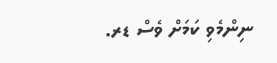ނިންމެވި ކަމަށް ވެސް ޑރ.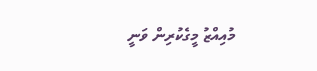މުއިއްޒު މީގެކުރިން ވަނީ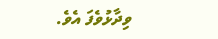ވިދާޅުވެފަ އެވެ.